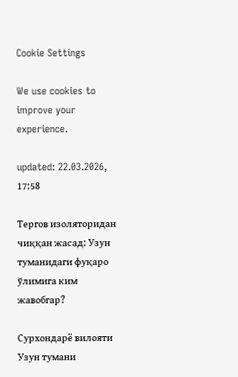Cookie Settings

We use cookies to improve your experience.

updated: 22.03.2026, 17:58

Тергов изоляторидан чиққан жасад: Узун туманидаги фуқаро ўлимига ким жавобгар?

Сурхондарё вилояти Узун тумани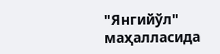"Янгийўл" маҳалласида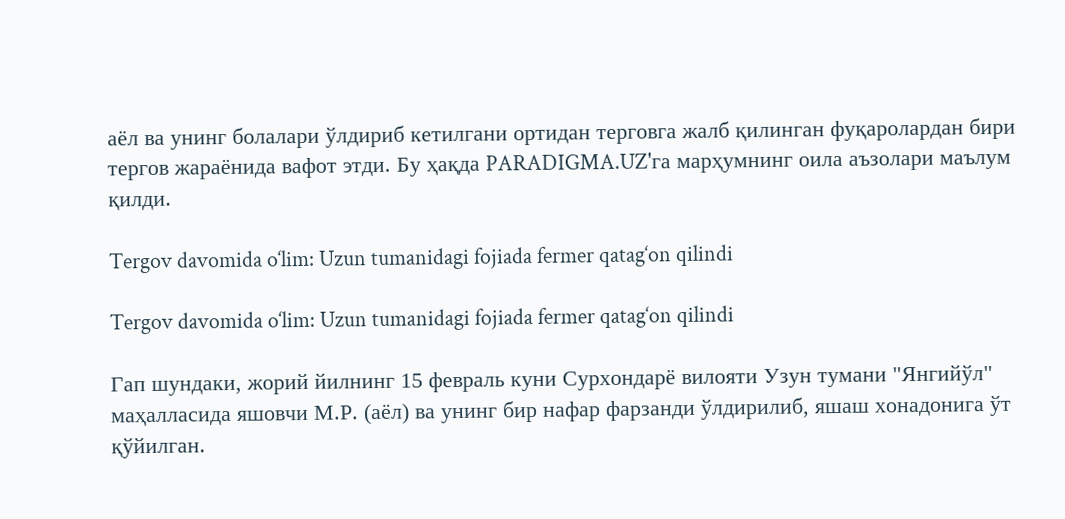аёл ва унинг болалари ўлдириб кетилгани ортидан терговга жалб қилинган фуқаролардан бири тергов жараёнида вафот этди. Бу ҳақда PARADIGMA.UZ'га марҳумнинг оила аъзолари маълум қилди.

Tergov davomida o‘lim: Uzun tumanidagi fojiada fermer qatag‘on qilindi

Tergov davomida o‘lim: Uzun tumanidagi fojiada fermer qatag‘on qilindi

Гап шундаки, жорий йилнинг 15 февраль куни Сурхондарё вилояти Узун тумани "Янгийўл" маҳалласида яшовчи М.Р. (аёл) ва унинг бир нафар фарзанди ўлдирилиб, яшаш хонадонига ўт қўйилган.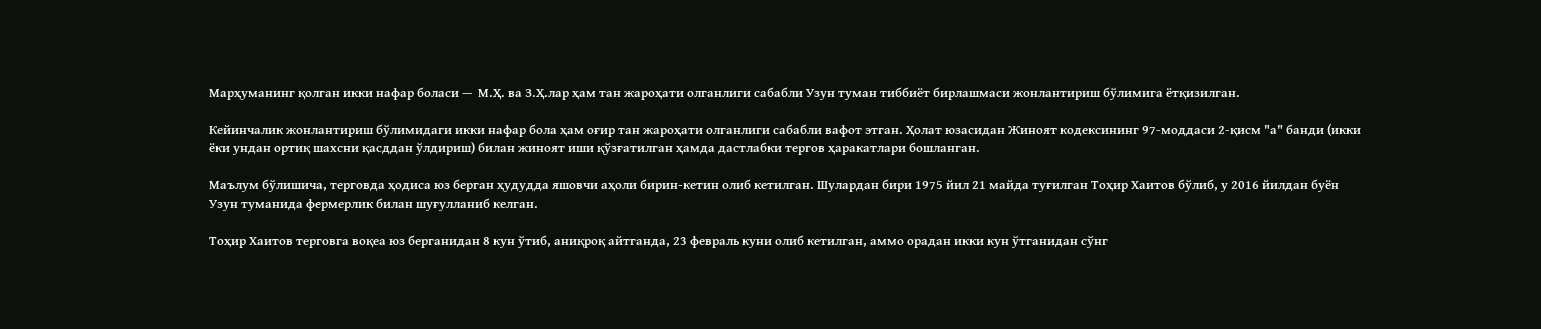Марҳуманинг қолган икки нафар боласи —  М.Ҳ. ва З.Ҳ.лар ҳам тан жароҳати олганлиги сабабли Узун туман тиббиёт бирлашмаси жонлантириш бўлимига ётқизилган.

Кейинчалик жонлантириш бўлимидаги икки нафар бола ҳам оғир тан жароҳати олганлиги сабабли вафот этган. Ҳолат юзасидан Жиноят кодексининг 97-моддаси 2-қисм "а" банди (икки ёки ундан ортиқ шахсни қасддан ўлдириш) билан жиноят иши қўзғатилган ҳамда дастлабки тергов ҳаракатлари бошланган.

Маълум бўлишича, терговда ҳодиса юз берган ҳудудда яшовчи аҳоли бирин-кетин олиб кетилган. Шулардан бири 1975 йил 21 майда туғилган Тоҳир Хаитов бўлиб, у 2016 йилдан буён Узун туманида фермерлик билан шуғулланиб келган.

Тоҳир Хаитов терговга воқеа юз берганидан 8 кун ўтиб, аниқроқ айтганда, 23 февраль куни олиб кетилган, аммо орадан икки кун ўтганидан сўнг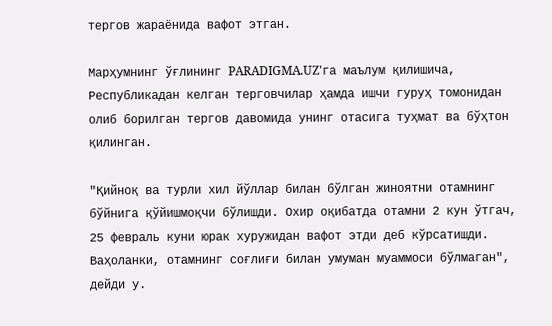тергов жараёнида вафот этган.

Марҳумнинг ўғлининг PARADIGMA.UZ'га маълум қилишича, Республикадан келган терговчилар ҳамда ишчи гуруҳ томонидан олиб борилган тергов давомида унинг отасига туҳмат ва бўҳтон қилинган.

"Қийноқ ва турли хил йўллар билан бўлган жиноятни отамнинг бўйнига қўйишмоқчи бўлишди. Охир оқибатда отамни 2 кун ўтгач, 25 февраль куни юрак хуружидан вафот этди деб кўрсатишди. Ваҳоланки, отамнинг соғлиғи билан умуман муаммоси бўлмаган", дейди у.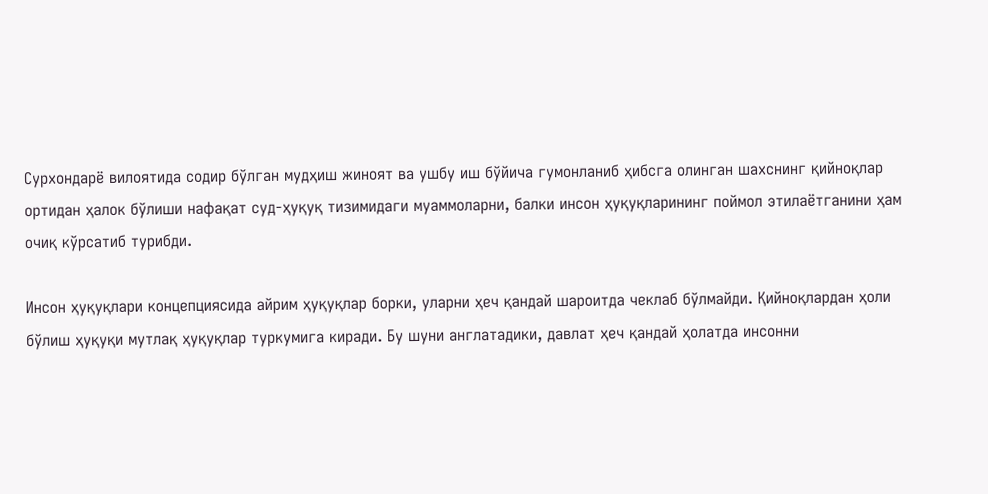Сурхондарё вилоятида содир бўлган мудҳиш жиноят ва ушбу иш бўйича гумонланиб ҳибсга олинган шахснинг қийноқлар ортидан ҳалок бўлиши нафақат суд-ҳуқуқ тизимидаги муаммоларни, балки инсон ҳуқуқларининг поймол этилаётганини ҳам очиқ кўрсатиб турибди.

Инсон ҳуқуқлари концепциясида айрим ҳуқуқлар борки, уларни ҳеч қандай шароитда чеклаб бўлмайди. Қийноқлардан ҳоли бўлиш ҳуқуқи мутлақ ҳуқуқлар туркумига киради. Бу шуни англатадики, давлат ҳеч қандай ҳолатда инсонни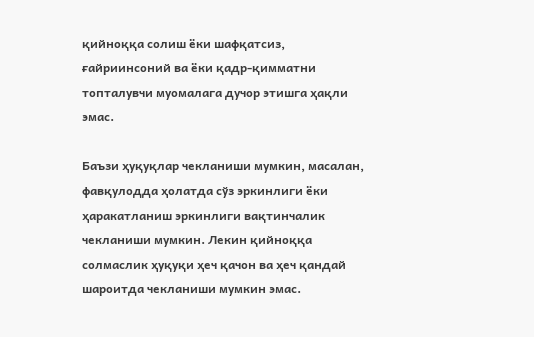қийноққа солиш ёки шафқатсиз, ғайриинсоний ва ёки қадр-қимматни топталувчи муомалага дучор этишга ҳақли эмас.

Баъзи ҳуқуқлар чекланиши мумкин, масалан, фавқулодда ҳолатда сўз эркинлиги ёки ҳаракатланиш эркинлиги вақтинчалик чекланиши мумкин. Лекин қийноққа солмаслик ҳуқуқи ҳеч қачон ва ҳеч қандай шароитда чекланиши мумкин эмас.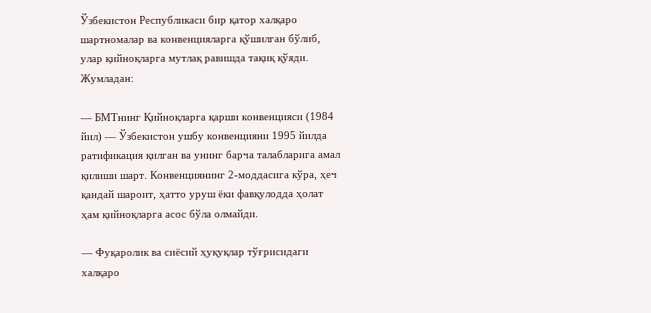Ўзбекистон Республикаси бир қатор халқаро шартномалар ва конвенцияларга қўшилган бўлиб, улар қийноқларга мутлақ равишда тақиқ қўяди. Жумладан:

— БМТнинг Қийноқларга қарши конвенцияси (1984 йил) — Ўзбекистон ушбу конвенцияни 1995 йилда ратификация қилган ва унинг барча талабларига амал қилиши шарт. Конвенциянинг 2-моддасига кўра, ҳеч қандай шароит, ҳатто уруш ёки фавқулодда ҳолат ҳам қийноқларга асос бўла олмайди.

— Фуқаролик ва сиёсий ҳуқуқлар тўғрисидаги халқаро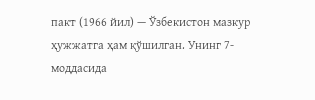пакт (1966 йил) — Ўзбекистон мазкур ҳужжатга ҳам қўшилган. Унинг 7-моддасида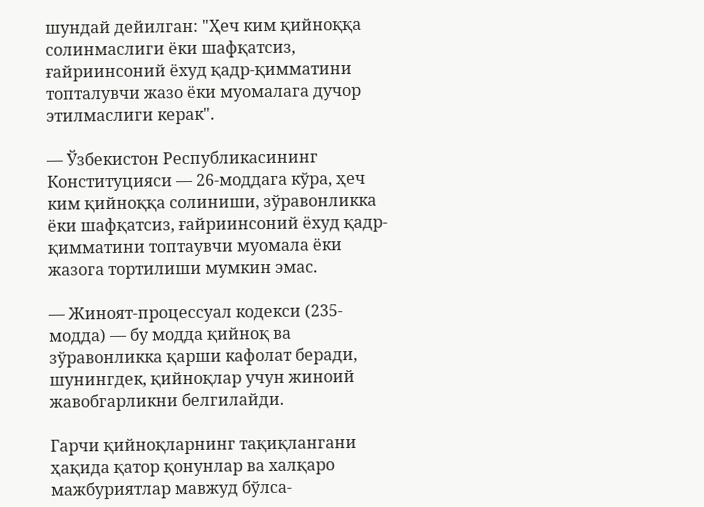шундай дейилган: "Ҳеч ким қийноққа солинмаслиги ёки шафқатсиз, ғайриинсоний ёхуд қадр-қимматини топталувчи жазо ёки муомалага дучор этилмаслиги керак".

— Ўзбекистон Республикасининг Конституцияси — 26-моддага кўра, ҳеч ким қийноққа солиниши, зўравонликка ёки шафқатсиз, ғайриинсоний ёхуд қадр-қимматини топтаувчи муомала ёки жазога тортилиши мумкин эмас.

— Жиноят-процессуал кодекси (235-модда) — бу модда қийноқ ва зўравонликка қарши кафолат беради, шунингдек, қийноқлар учун жиноий жавобгарликни белгилайди.

Гарчи қийноқларнинг тақиқлангани ҳақида қатор қонунлар ва халқаро мажбуриятлар мавжуд бўлса-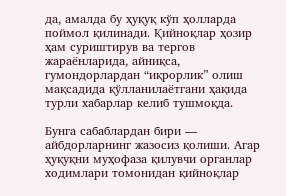да, амалда бу ҳуқуқ кўп ҳолларда поймол қилинади. Қийноқлар ҳозир ҳам суриштирув ва тергов жараёнларида, айниқса, гумондорлардан “иқрорлик” олиш мақсадида қўлланилаётгани ҳақида турли хабарлар келиб тушмоқда.

Бунга сабаблардан бири — айбдорларнинг жазосиз қолиши. Агар ҳуқуқни муҳофаза қилувчи органлар ходимлари томонидан қийноқлар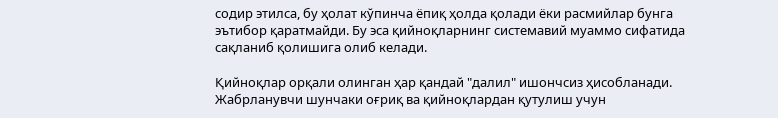содир этилса, бу ҳолат кўпинча ёпиқ ҳолда қолади ёки расмийлар бунга эътибор қаратмайди. Бу эса қийноқларнинг системавий муаммо сифатида сақланиб қолишига олиб келади.

Қийноқлар орқали олинган ҳар қандай "далил" ишончсиз ҳисобланади. Жабрланувчи шунчаки оғриқ ва қийноқлардан қутулиш учун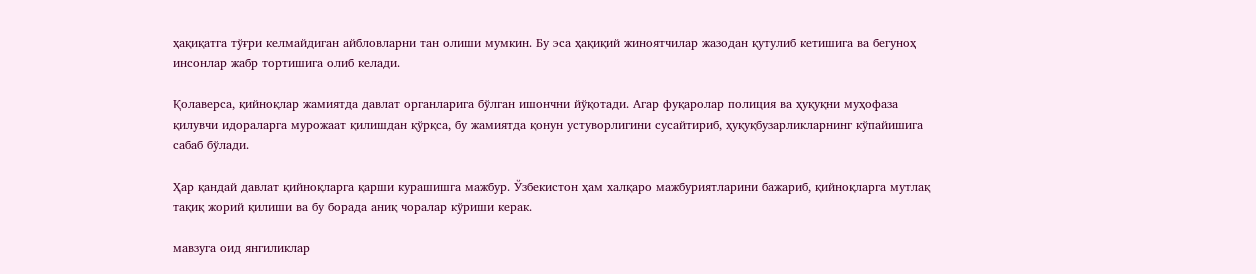ҳақиқатга тўғри келмайдиган айбловларни тан олиши мумкин. Бу эса ҳақиқий жиноятчилар жазодан қутулиб кетишига ва бегуноҳ инсонлар жабр тортишига олиб келади.

Қолаверса, қийноқлар жамиятда давлат органларига бўлган ишончни йўқотади. Агар фуқаролар полиция ва ҳуқуқни муҳофаза қилувчи идораларга мурожаат қилишдан қўрқса, бу жамиятда қонун устуворлигини сусайтириб, ҳуқуқбузарликларнинг кўпайишига сабаб бўлади.

Ҳар қандай давлат қийноқларга қарши курашишга мажбур. Ўзбекистон ҳам халқаро мажбуриятларини бажариб, қийноқларга мутлақ тақиқ жорий қилиши ва бу борада аниқ чоралар кўриши керак.

мавзуга оид янгиликлар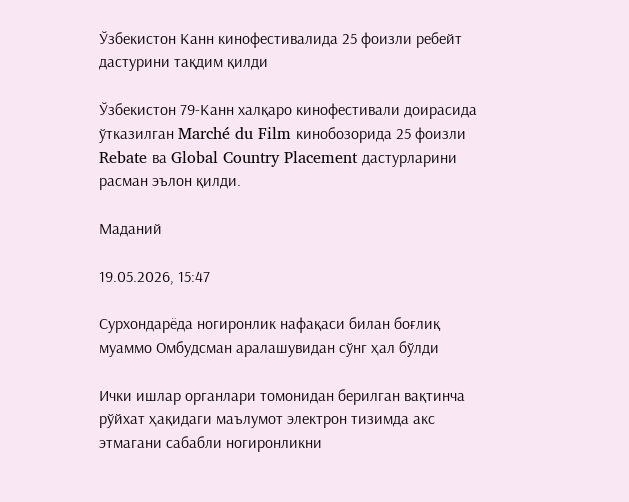Ўзбекистон Канн кинофестивалида 25 фоизли ребейт дастурини тақдим қилди

Ўзбекистон 79-Канн халқаро кинофестивали доирасида ўтказилган Marché du Film кинобозорида 25 фоизли Rebate ва Global Country Placement дастурларини расман эълон қилди.

Маданий

19.05.2026, 15:47

Сурхондарёда ногиронлик нафақаси билан боғлиқ муаммо Омбудсман аралашувидан сўнг ҳал бўлди

Ички ишлар органлари томонидан берилган вақтинча рўйхат ҳақидаги маълумот электрон тизимда акс этмагани сабабли ногиронликни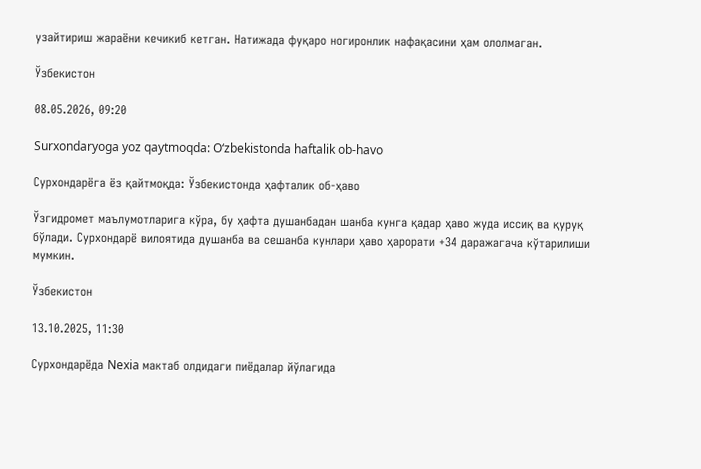узайтириш жараёни кечикиб кетган. Натижада фуқаро ногиронлик нафақасини ҳам ололмаган.

Ўзбекистон

08.05.2026, 09:20

Surxondaryoga yoz qaytmoqda: Oʻzbekistonda haftalik ob-havo

Сурхондарёга ёз қайтмоқда: Ўзбекистонда ҳафталик об-ҳаво

Ўзгидромет маълумотларига кўра, бу ҳафта душанбадан шанба кунга қадар ҳаво жуда иссиқ ва қуруқ бўлади. Сурхондарё вилоятида душанба ва сешанба кунлари ҳаво ҳарорати +34 даражагача кўтарилиши мумкин.

Ўзбекистон

13.10.2025, 11:30

Сурхондарёда Nexia мактаб олдидаги пиёдалар йўлагида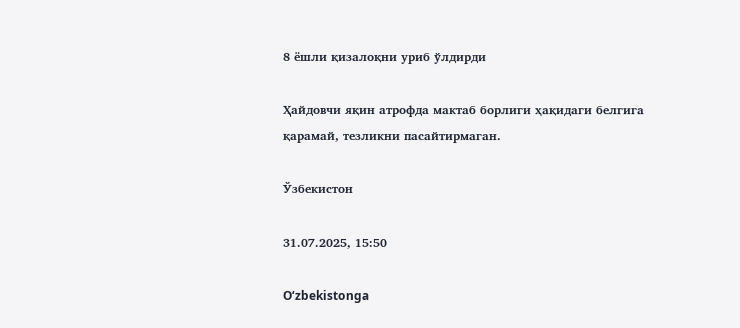8 ёшли қизалоқни уриб ўлдирди

Ҳайдовчи яқин атрофда мактаб борлиги ҳақидаги белгига қарамай, тезликни пасайтирмаган.

Ўзбекистон

31.07.2025, 15:50

Oʻzbekistonga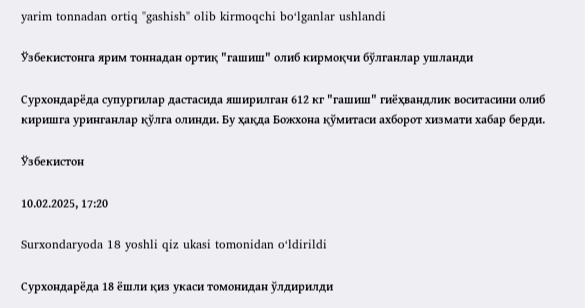yarim tonnadan ortiq "gashish" olib kirmoqchi boʻlganlar ushlandi

Ўзбекистонга ярим тоннадан ортиқ "гашиш" олиб кирмоқчи бўлганлар ушланди

Сурхондарёда супургилар дастасида яширилган 612 кг "гашиш" гиёҳвандлик воситасини олиб киришга уринганлар қўлга олинди. Бу ҳақда Божхона қўмитаси ахборот хизмати хабар берди.

Ўзбекистон

10.02.2025, 17:20

Surxondaryoda 18 yoshli qiz ukasi tomonidan oʻldirildi

Сурхондарёда 18 ёшли қиз укаси томонидан ўлдирилди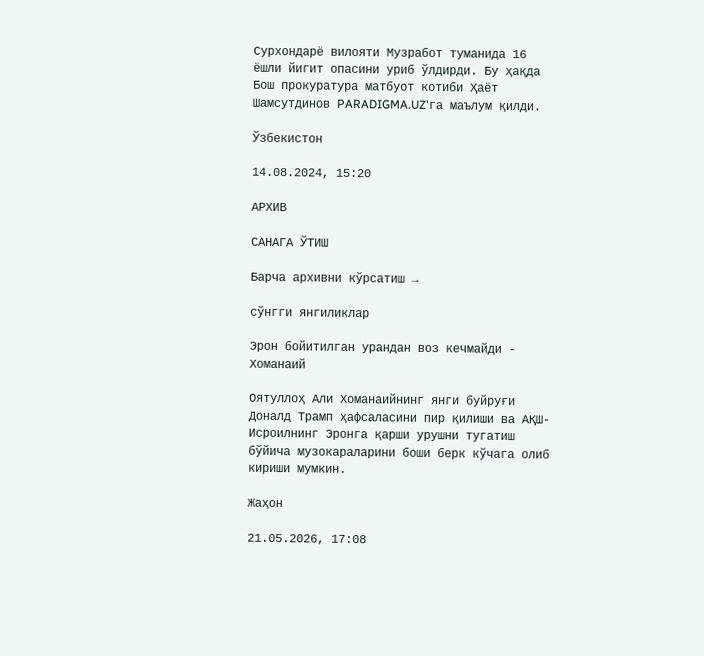Сурхондарё вилояти Музработ туманида 16 ёшли йигит опасини уриб ўлдирди. Бу ҳақда Бош прокуратура матбуот котиби Ҳаёт Шамсутдинов PARADIGMA.UZ'га маълум қилди.

Ўзбекистон

14.08.2024, 15:20

АРХИВ

САНАГА ЎТИШ

Барча архивни кўрсатиш →

сўнгги янгиликлар

Эрон бойитилган урандан воз кечмайди - Хоманаий

Оятуллоҳ Али Хоманаийнинг янги буйруғи Доналд Трамп ҳафсаласини пир қилиши ва АҚШ-Исроилнинг Эронга қарши урушни тугатиш бўйича музокараларини боши берк кўчага олиб кириши мумкин.

Жаҳон

21.05.2026, 17:08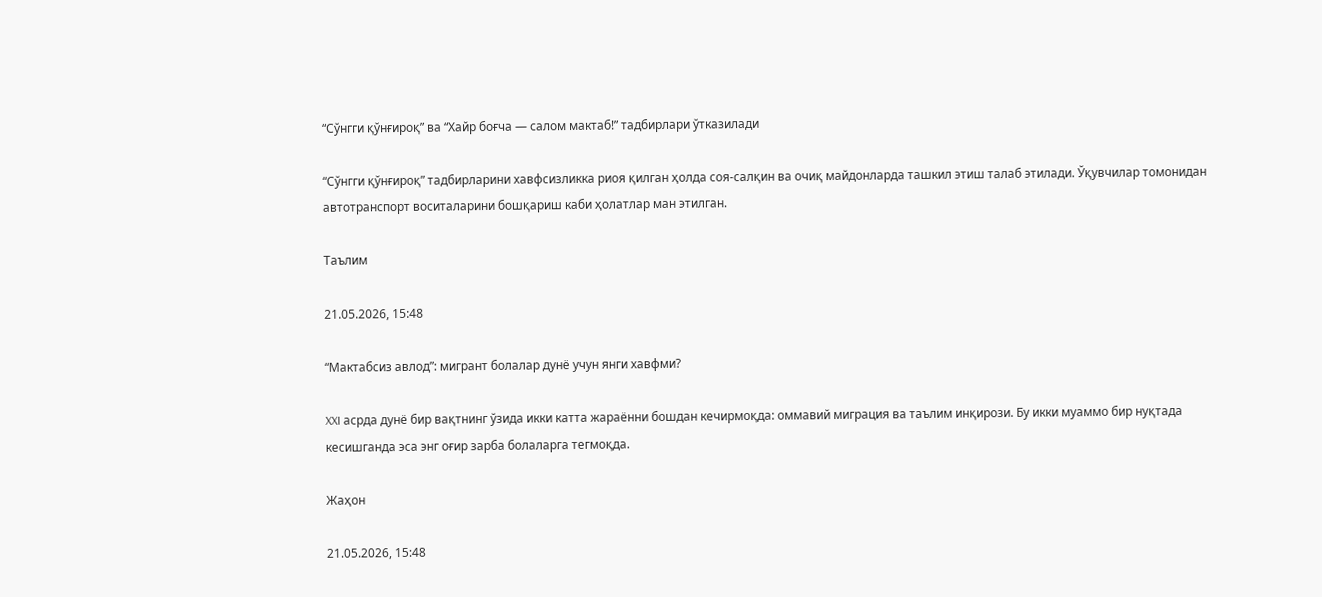“Сўнгги қўнғироқ” ва “Хайр боғча — салом мактаб!” тадбирлари ўтказилади

“Сўнгги қўнғироқ” тадбирларини хавфсизликка риоя қилган ҳолда соя-салқин ва очиқ майдонларда ташкил этиш талаб этилади. Ўқувчилар томонидан автотранспорт воситаларини бошқариш каби ҳолатлар ман этилган.

Таълим

21.05.2026, 15:48

“Мактабсиз авлод”: мигрант болалар дунё учун янги хавфми?

XXI асрда дунё бир вақтнинг ўзида икки катта жараённи бошдан кечирмоқда: оммавий миграция ва таълим инқирози. Бу икки муаммо бир нуқтада кесишганда эса энг оғир зарба болаларга тегмоқда.

Жаҳон

21.05.2026, 15:48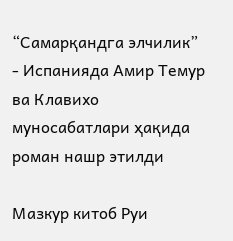“Самарқандга элчилик” - Испанияда Амир Темур ва Клавихо муносабатлари ҳақида роман нашр этилди

Мазкур китоб Руи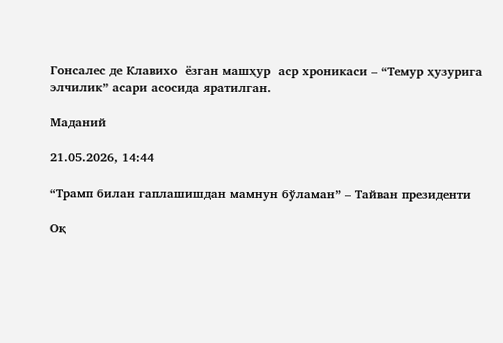Гонсалес де Клавихо  ёзган машҳур  аср хроникаси – “Темур ҳузурига элчилик” асари асосида яратилган.

Маданий

21.05.2026, 14:44

“Трамп билан гаплашишдан мамнун бўламан” – Тайван президенти

Оқ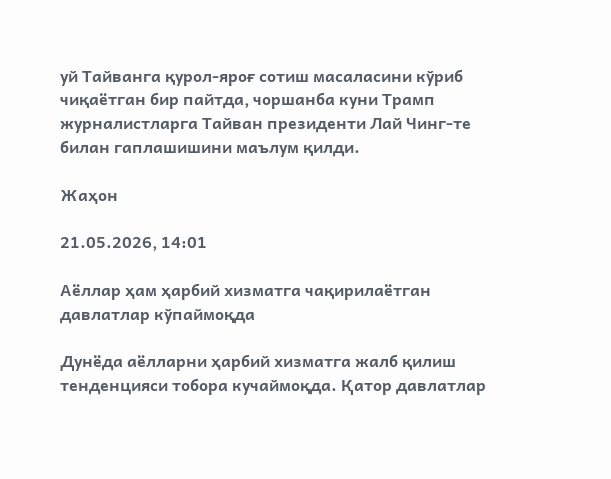уй Тайванга қурол-яроғ сотиш масаласини кўриб чиқаётган бир пайтда, чоршанба куни Трамп журналистларга Тайван президенти Лай Чинг-те билан гаплашишини маълум қилди.

Жаҳон

21.05.2026, 14:01

Аёллар ҳам ҳарбий хизматга чақирилаётган давлатлар кўпаймоқда

Дунёда аёлларни ҳарбий хизматга жалб қилиш тенденцияси тобора кучаймоқда. Қатор давлатлар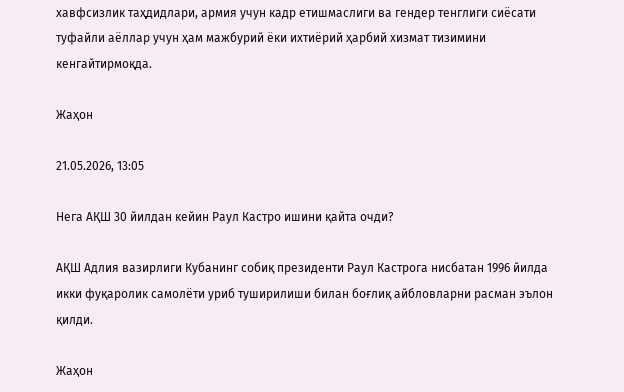хавфсизлик таҳдидлари, армия учун кадр етишмаслиги ва гендер тенглиги сиёсати туфайли аёллар учун ҳам мажбурий ёки ихтиёрий ҳарбий хизмат тизимини кенгайтирмоқда.

Жаҳон

21.05.2026, 13:05

Нега АҚШ 30 йилдан кейин Раул Кастро ишини қайта очди?

АҚШ Адлия вазирлиги Кубанинг собиқ президенти Раул Кастрога нисбатан 1996 йилда икки фуқаролик самолёти уриб туширилиши билан боғлиқ айбловларни расман эълон қилди.

Жаҳон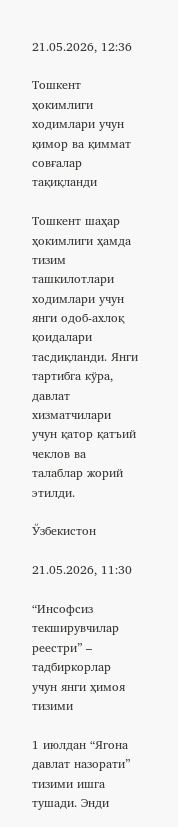21.05.2026, 12:36

Тошкент ҳокимлиги ходимлари учун қимор ва қиммат совғалар тақиқланди

Тошкент шаҳар ҳокимлиги ҳамда тизим ташкилотлари ходимлари учун янги одоб-ахлоқ қоидалари тасдиқланди. Янги тартибга кўра, давлат хизматчилари учун қатор қатъий чеклов ва талаблар жорий этилди.

Ўзбекистон

21.05.2026, 11:30

“Инсофсиз текширувчилар реестри” – тадбиркорлар учун янги ҳимоя тизими

1 июлдан “Ягона давлат назорати” тизими ишга тушади. Энди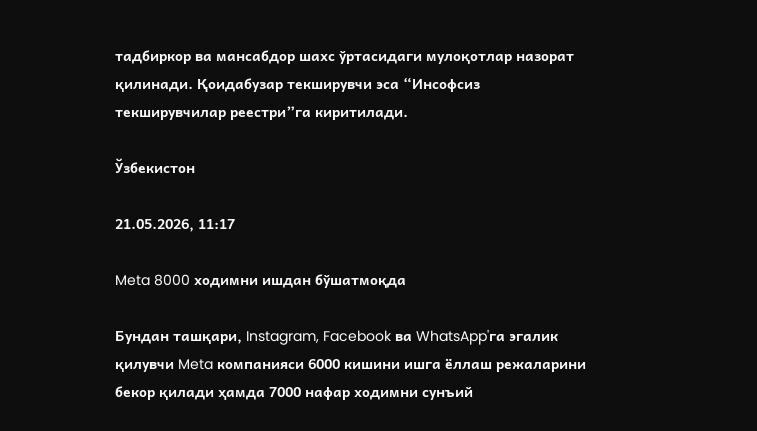тадбиркор ва мансабдор шахс ўртасидаги мулоқотлар назорат қилинади. Қоидабузар текширувчи эса “Инсофсиз текширувчилар реестри”га киритилади.

Ўзбекистон

21.05.2026, 11:17

Meta 8000 ходимни ишдан бўшатмоқда

Бундан ташқари, Instagram, Facebook ва WhatsApp'га эгалик қилувчи Meta компанияси 6000 кишини ишга ёллаш режаларини бекор қилади ҳамда 7000 нафар ходимни сунъий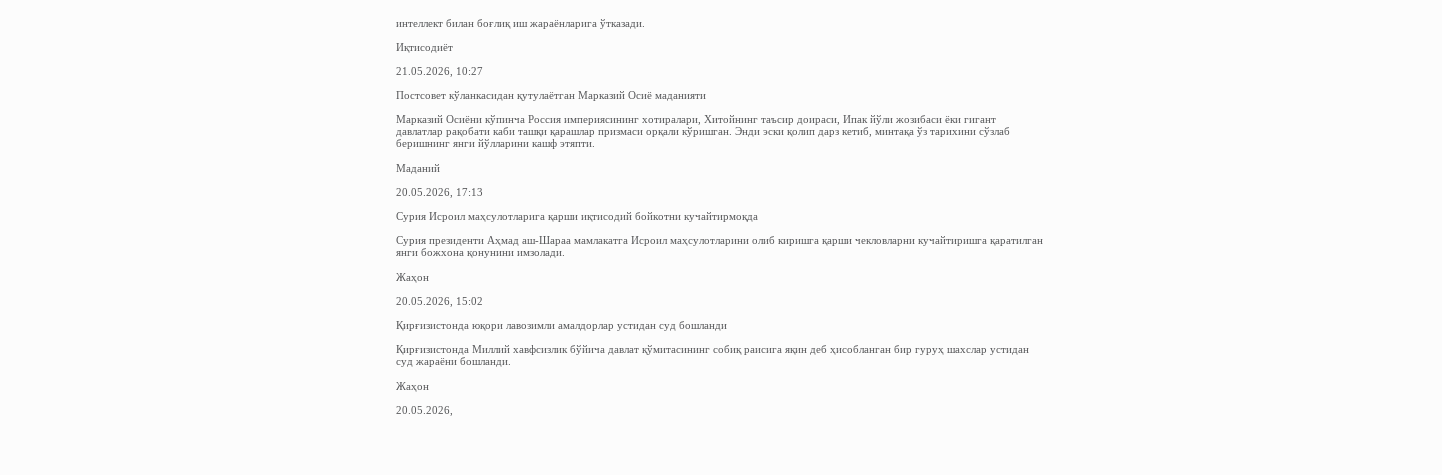интеллект билан боғлиқ иш жараёнларига ўтказади.

Иқтисодиёт

21.05.2026, 10:27

Постсовет кўланкасидан қутулаётган Марказий Осиё маданияти

Марказий Осиёни кўпинча Россия империясининг хотиралари, Хитойнинг таъсир доираси, Ипак йўли жозибаси ёки гигант давлатлар рақобати каби ташқи қарашлар призмаси орқали кўришган. Энди эски қолип дарз кетиб, минтақа ўз тарихини сўзлаб беришнинг янги йўлларини кашф этяпти.

Маданий

20.05.2026, 17:13

Сурия Исроил маҳсулотларига қарши иқтисодий бойкотни кучайтирмоқда

Сурия президенти Аҳмад аш-Шараа мамлакатга Исроил маҳсулотларини олиб киришга қарши чекловларни кучайтиришга қаратилган янги божхона қонунини имзолади.

Жаҳон

20.05.2026, 15:02

Қирғизистонда юқори лавозимли амалдорлар устидан суд бошланди

Қирғизистонда Миллий хавфсизлик бўйича давлат қўмитасининг собиқ раисига яқин деб ҳисобланган бир гуруҳ шахслар устидан суд жараёни бошланди.

Жаҳон

20.05.2026,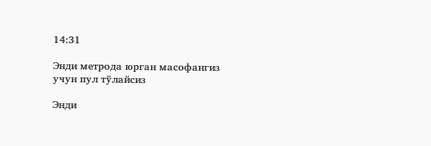14:31

Энди метрода юрган масофангиз учун пул тўлайсиз

Энди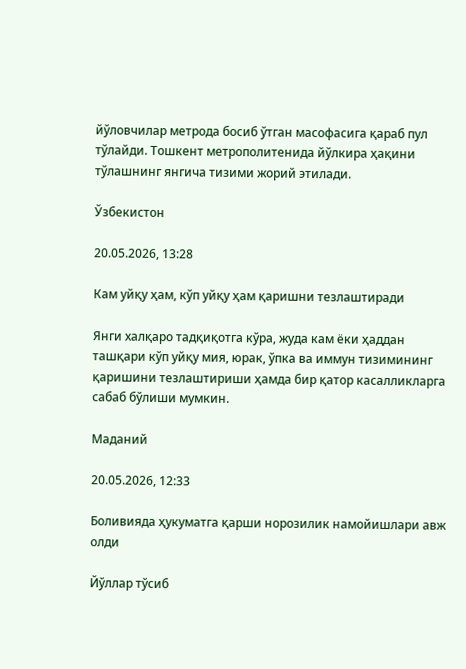йўловчилар метрода босиб ўтган масофасига қараб пул тўлайди. Тошкент метрополитенида йўлкира ҳақини тўлашнинг янгича тизими жорий этилади.

Ўзбекистон

20.05.2026, 13:28

Кам уйқу ҳам, кўп уйқу ҳам қаришни тезлаштиради

Янги халқаро тадқиқотга кўра, жуда кам ёки ҳаддан ташқари кўп уйқу мия, юрак, ўпка ва иммун тизимининг қаришини тезлаштириши ҳамда бир қатор касалликларга сабаб бўлиши мумкин.

Маданий

20.05.2026, 12:33

Боливияда ҳукуматга қарши норозилик намойишлари авж олди

Йўллар тўсиб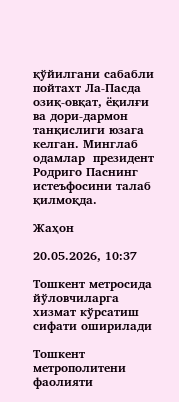қўйилгани сабабли пойтахт Ла-Пасда озиқ-овқат, ёқилғи ва дори-дармон танқислиги юзага келган. Минглаб одамлар  президент Родриго Паснинг истеъфосини талаб қилмоқда.

Жаҳон

20.05.2026, 10:37

Тошкент метросида йўловчиларга хизмат кўрсатиш сифати оширилади

Тошкент метрополитени фаолияти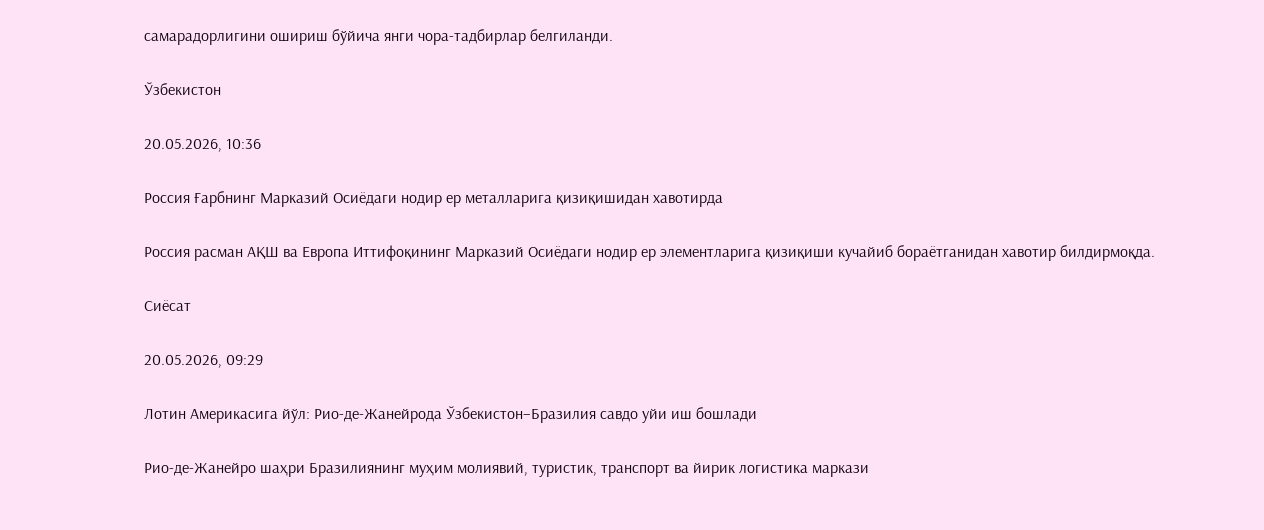самарадорлигини ошириш бўйича янги чора-тадбирлар белгиланди.

Ўзбекистон

20.05.2026, 10:36

Россия Ғарбнинг Марказий Осиёдаги нодир ер металларига қизиқишидан хавотирда

Россия расман АҚШ ва Европа Иттифоқининг Марказий Осиёдаги нодир ер элементларига қизиқиши кучайиб бораётганидан хавотир билдирмоқда.

Сиёсат

20.05.2026, 09:29

Лотин Америкасига йўл: Рио-де-Жанейрода Ўзбекистон–Бразилия савдо уйи иш бошлади

Рио-де-Жанейро шаҳри Бразилиянинг муҳим молиявий, туристик, транспорт ва йирик логистика маркази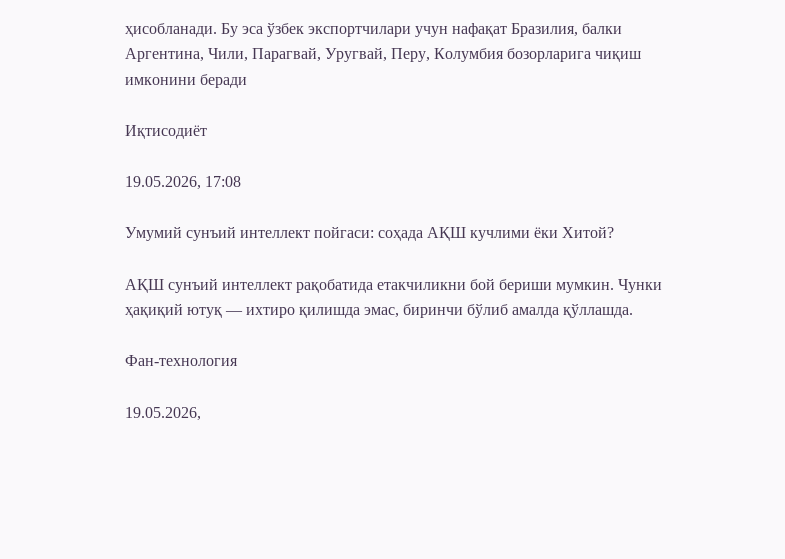ҳисобланади. Бу эса ўзбек экспортчилари учун нафақат Бразилия, балки Аргентина, Чили, Парагвай, Уругвай, Перу, Колумбия бозорларига чиқиш имконини беради

Иқтисодиёт

19.05.2026, 17:08

Умумий сунъий интеллект пойгаси: соҳада АҚШ кучлими ёки Хитой?

АҚШ сунъий интеллект рақобатида етакчиликни бой бериши мумкин. Чунки ҳақиқий ютуқ — ихтиро қилишда эмас, биринчи бўлиб амалда қўллашда.

Фан-технология

19.05.2026,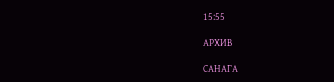15:55

АРХИВ

САНАГА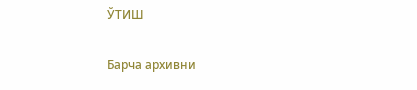ЎТИШ

Барча архивни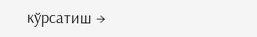кўрсатиш →